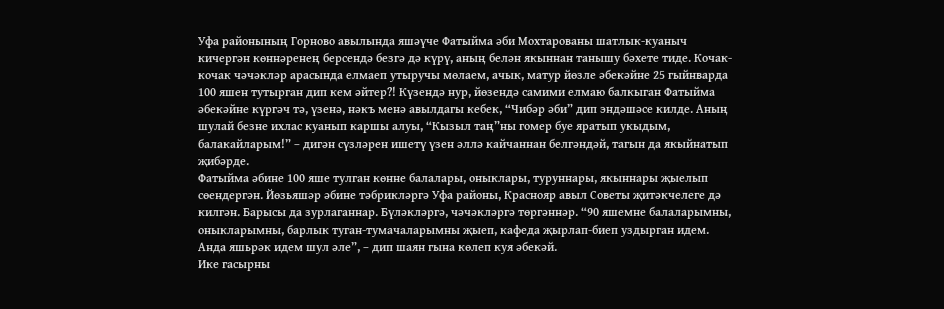Уфа районының Горново авылында яшәүче Фатыйма әби Мохтарованы шатлык-куаныч кичергән көннәренең берсендә безгә дә күрү, аның белән якыннан танышу бәхете тиде. Кочак-кочак чәчәкләр арасында елмаеп утыручы мөлаем, ачык, матур йөзле әбекәйне 25 гыйнварда 100 яшен тутырган дип кем әйтер?! Күзендә нур, йөзендә самими елмаю балкыган Фатыйма әбекәйне күргәч тә, үзенә, нәкъ менә авылдагы кебек, “Чибәр әби” дип эндәшәсе килде. Аның шулай безне ихлас куанып каршы алуы, “Кызыл таң”ны гомер буе яратып укыдым, балакайларым!” – дигән сүзләрен ишетү үзен әллә кайчаннан белгәндәй, тагын да якыйнатып җибәрде.
Фатыйма әбине 100 яше тулган көнне балалары, оныклары, туруннары, якыннары җыелып сөендергән. Йөзьяшәр әбине тәбрикләргә Уфа районы, Краснояр авыл Советы җитәкчелеге дә килгән. Барысы да зурлаганнар. Бүләкләргә, чәчәкләргә төргәннәр. “90 яшемне балаларымны, оныкларымны, барлык туган-тумачаларымны җыеп, кафеда җырлап-биеп уздырган идем. Анда яшьрәк идем шул әле”, – дип шаян гына көлеп куя әбекәй.
Ике гасырны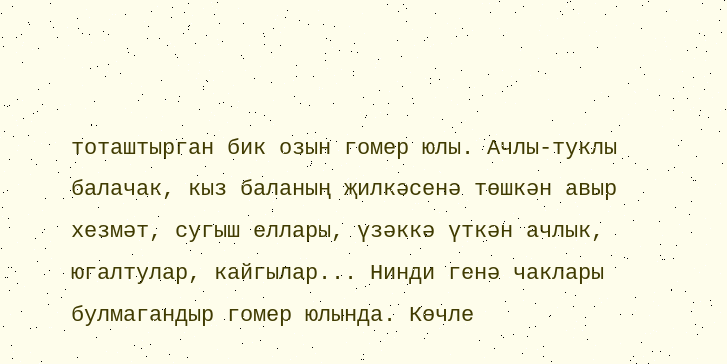тоташтырган бик озын гомер юлы. Ачлы-туклы балачак, кыз баланың җилкәсенә төшкән авыр хезмәт, сугыш еллары, үзәккә үткән ачлык, югалтулар, кайгылар... Нинди генә чаклары булмагандыр гомер юлында. Көчле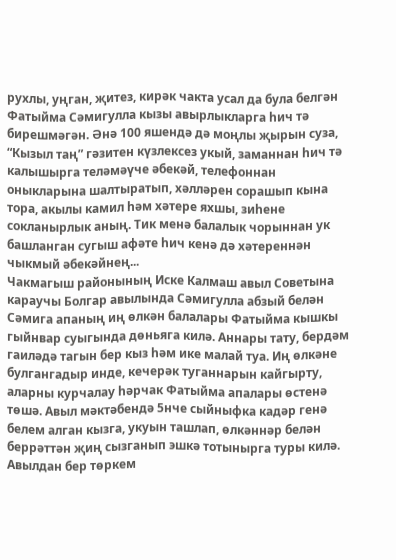рухлы, уңган, җитез, кирәк чакта усал да була белгән Фатыйма Сәмигулла кызы авырлыкларга һич тә бирешмәгән. Әнә 100 яшендә дә моңлы җырын суза, “Кызыл таң” гәзитен күзлексез укый, заманнан һич тә калышырга теләмәүче әбекәй, телефоннан оныкларына шалтыратып, хәлләрен сорашып кына тора, акылы камил һәм хәтере яхшы, зиһене сокланырлык аның. Тик менә балалык чорыннан ук башланган сугыш афәте һич кенә дә хәтереннән чыкмый әбекәйнең...
Чакмагыш районының Иске Калмаш авыл Советына караучы Болгар авылында Сәмигулла абзый белән Сәмига апаның иң өлкән балалары Фатыйма кышкы гыйнвар суыгында дөньяга килә. Аннары тату, бердәм гаиләдә тагын бер кыз һәм ике малай туа. Иң өлкәне булгангадыр инде, кечерәк туганнарын кайгырту, аларны курчалау һәрчак Фатыйма апалары өстенә төшә. Авыл мәктәбендә 5нче сыйныфка кадәр генә белем алган кызга, укуын ташлап, өлкәннәр белән беррәттән җиң сызганып эшкә тотынырга туры килә.
Авылдан бер төркем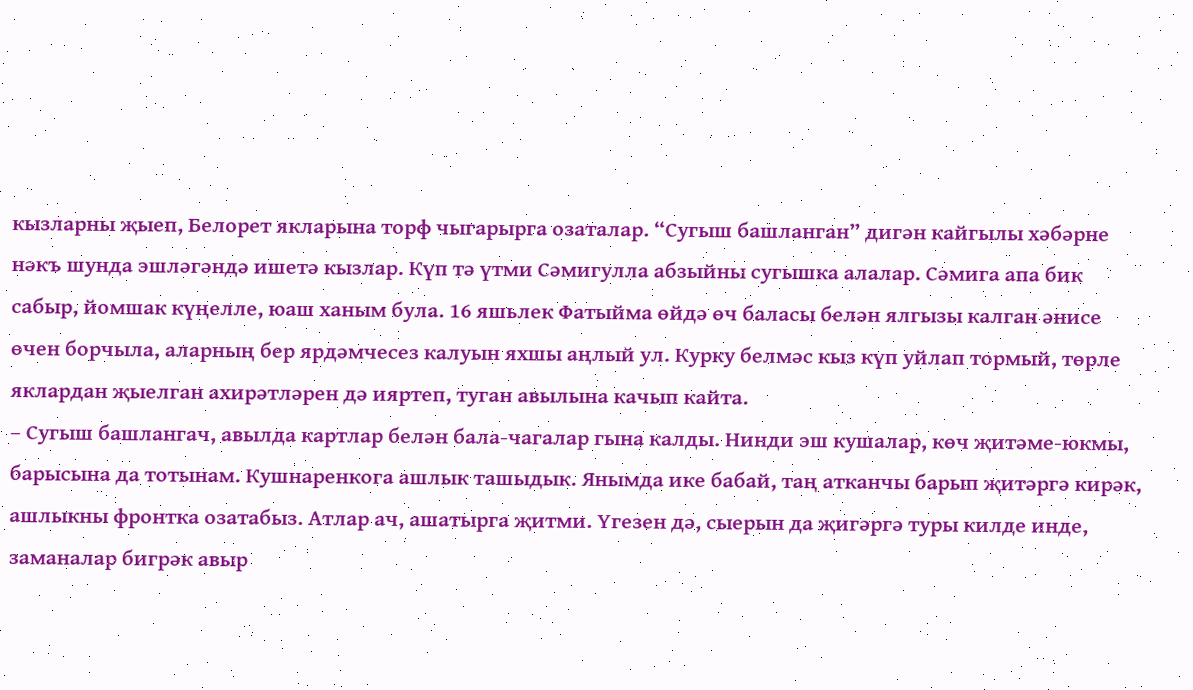кызларны җыеп, Белорет якларына торф чыгарырга озаталар. “Сугыш башланган” дигән кайгылы хәбәрне нәкъ шунда эшләгәндә ишетә кызлар. Күп тә үтми Сәмигулла абзыйны сугышка алалар. Сәмига апа бик сабыр, йомшак күңелле, юаш ханым була. 16 яшьлек Фатыйма өйдә өч баласы белән ялгызы калган әнисе өчен борчыла, аларның бер ярдәмчесез калуын яхшы аңлый ул. Курку белмәс кыз күп уйлап тормый, төрле яклардан җыелган ахирәтләрен дә ияртеп, туган авылына качып кайта.
– Сугыш башлангач, авылда картлар белән бала-чагалар гына калды. Нинди эш кушалар, көч җитәме-юкмы, барысына да тотынам. Кушнаренкога ашлык ташыдык. Янымда ике бабай, таң атканчы барып җитәргә кирәк, ашлыкны фронтка озатабыз. Атлар ач, ашатырга җитми. Үгезен дә, сыерын да җигәргә туры килде инде, заманалар бигрәк авыр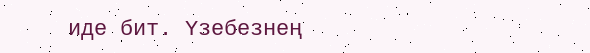иде бит. Үзебезнең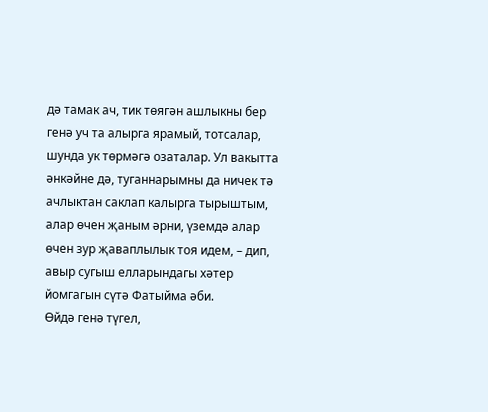дә тамак ач, тик төягән ашлыкны бер генә уч та алырга ярамый, тотсалар, шунда ук төрмәгә озаталар. Ул вакытта әнкәйне дә, туганнарымны да ничек тә ачлыктан саклап калырга тырыштым, алар өчен җаным әрни, үземдә алар өчен зур җаваплылык тоя идем, – дип, авыр сугыш елларындагы хәтер йомгагын сүтә Фатыйма әби.
Өйдә генә түгел,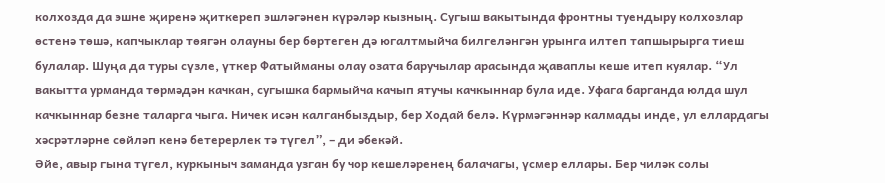колхозда да эшне җиренә җиткереп эшләгәнен күрәләр кызның. Сугыш вакытында фронтны туендыру колхозлар өстенә төшә, капчыклар төягән олауны бер бөртеген дә югалтмыйча билгеләнгән урынга илтеп тапшырырга тиеш булалар. Шуңа да туры сүзле, үткер Фатыйманы олау озата баручылар арасында җаваплы кеше итеп куялар. “Ул вакытта урманда төрмәдән качкан, сугышка бармыйча качып ятучы качкыннар була иде. Уфага барганда юлда шул качкыннар безне таларга чыга. Ничек исән калганбыздыр, бер Ходай белә. Күрмәгәннәр калмады инде, ул еллардагы хәсрәтләрне сөйләп кенә бетерерлек тә түгел”, – ди әбекәй.
Әйе, авыр гына түгел, куркыныч заманда узган бу чор кешеләренең балачагы, үсмер еллары. Бер чиләк солы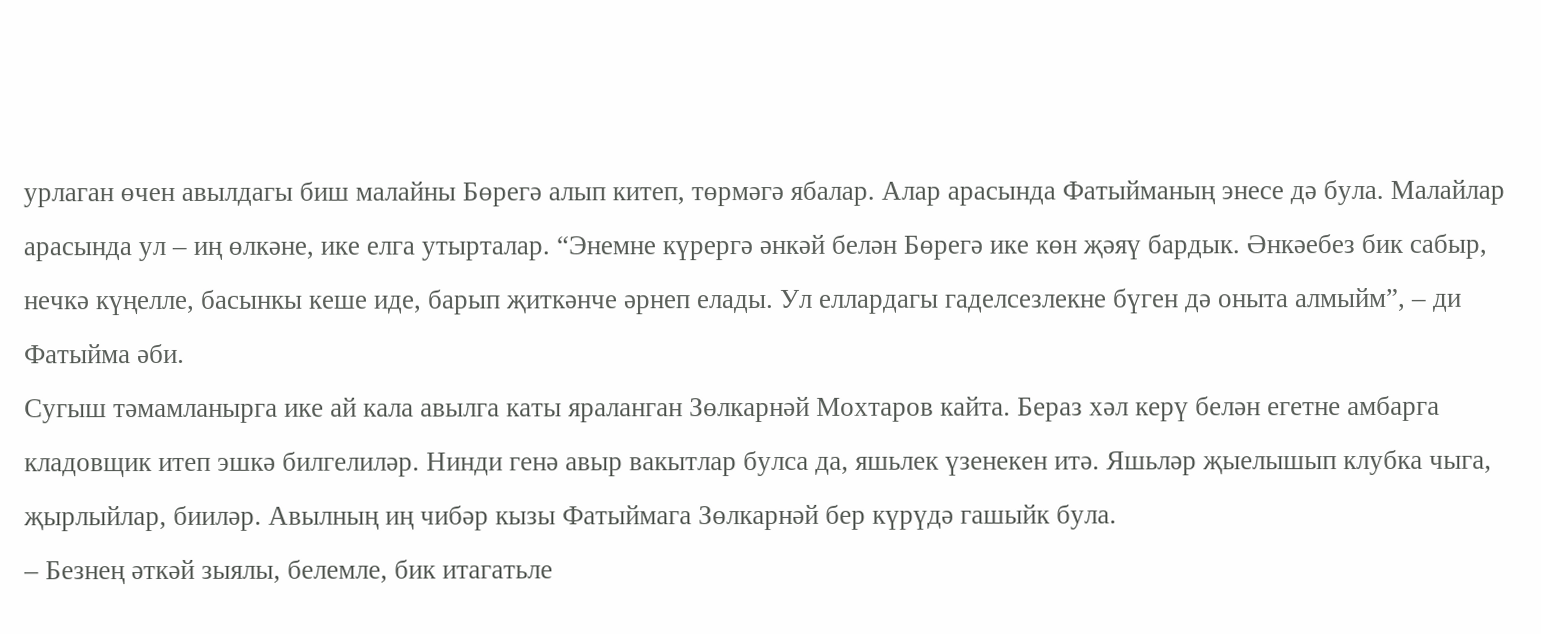урлаган өчен авылдагы биш малайны Бөрегә алып китеп, төрмәгә ябалар. Алар арасында Фатыйманың энесе дә була. Малайлар арасында ул – иң өлкәне, ике елга утырталар. “Энемне күрергә әнкәй белән Бөрегә ике көн җәяү бардык. Әнкәебез бик сабыр, нечкә күңелле, басынкы кеше иде, барып җиткәнче әрнеп елады. Ул еллардагы гаделсезлекне бүген дә оныта алмыйм”, – ди Фатыйма әби.
Сугыш тәмамланырга ике ай кала авылга каты яраланган Зөлкарнәй Мохтаров кайта. Бераз хәл керү белән егетне амбарга кладовщик итеп эшкә билгелиләр. Нинди генә авыр вакытлар булса да, яшьлек үзенекен итә. Яшьләр җыелышып клубка чыга, җырлыйлар, бииләр. Авылның иң чибәр кызы Фатыймага Зөлкарнәй бер күрүдә гашыйк була.
– Безнең әткәй зыялы, белемле, бик итагатьле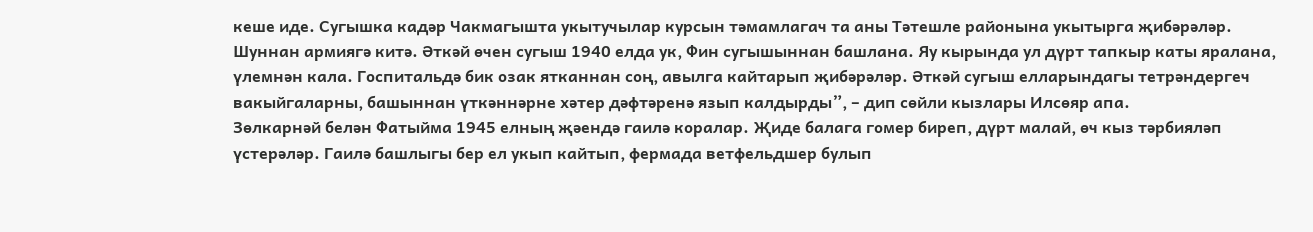кеше иде. Сугышка кадәр Чакмагышта укытучылар курсын тәмамлагач та аны Тәтешле районына укытырга җибәрәләр. Шуннан армиягә китә. Әткәй өчен сугыш 1940 елда ук, Фин сугышыннан башлана. Яу кырында ул дүрт тапкыр каты яралана, үлемнән кала. Госпитальдә бик озак ятканнан соң, авылга кайтарып җибәрәләр. Әткәй сугыш елларындагы тетрәндергеч вакыйгаларны, башыннан үткәннәрне хәтер дәфтәренә язып калдырды”, – дип сөйли кызлары Илсөяр апа.
Зөлкарнәй белән Фатыйма 1945 елның җәендә гаилә коралар. Җиде балага гомер биреп, дүрт малай, өч кыз тәрбияләп үстерәләр. Гаилә башлыгы бер ел укып кайтып, фермада ветфельдшер булып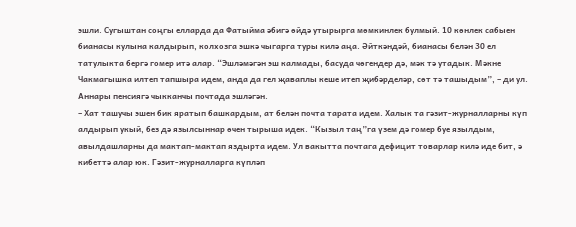эшли. Сугыштан соңгы елларда да Фатыйма әбигә өйдә утырырга мөмкинлек булмый. 10 көнлек сабыен бианасы кулына калдырып, колхозга эшкә чыгарга туры килә аңа. Әйткәндәй, бианасы белән 30 ел татулыкта бергә гомер итә алар. “Эшләмәгән эш калмады, басуда чөгендер дә, мәк тә утадык. Мәкне Чакмагышка илтеп тапшыра идем, анда да гел җаваплы кеше итеп җибәрделәр, сөт тә ташыдым”, – ди ул. Аннары пенсиягә чыкканчы почтада эшләгән.
– Хат ташучы эшен бик яратып башкардым, ат белән почта тарата идем. Халык та гәзит-журналларны күп алдырып укый, без дә язылсыннар өчен тырыша идек. “Кызыл таң”га үзем дә гомер буе язылдым, авылдашларны да мактап-мактап яздырта идем. Ул вакытта почтага дефицит товарлар килә иде бит, ә кибеттә алар юк. Гәзит-журналларга күпләп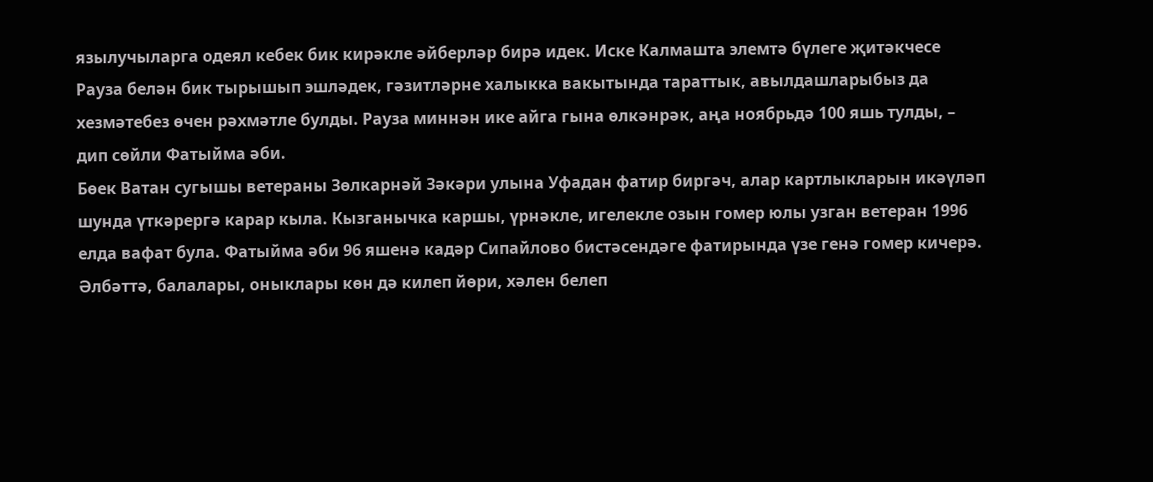язылучыларга одеял кебек бик кирәкле әйберләр бирә идек. Иске Калмашта элемтә бүлеге җитәкчесе Рауза белән бик тырышып эшләдек, гәзитләрне халыкка вакытында тараттык, авылдашларыбыз да хезмәтебез өчен рәхмәтле булды. Рауза миннән ике айга гына өлкәнрәк, аңа ноябрьдә 100 яшь тулды, – дип сөйли Фатыйма әби.
Бөек Ватан сугышы ветераны Зөлкарнәй Зәкәри улына Уфадан фатир биргәч, алар картлыкларын икәүләп шунда үткәрергә карар кыла. Кызганычка каршы, үрнәкле, игелекле озын гомер юлы узган ветеран 1996 елда вафат була. Фатыйма әби 96 яшенә кадәр Сипайлово бистәсендәге фатирында үзе генә гомер кичерә. Әлбәттә, балалары, оныклары көн дә килеп йөри, хәлен белеп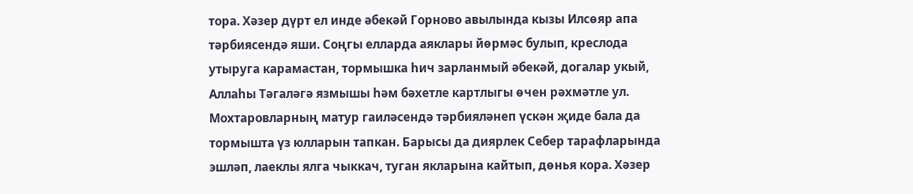тора. Хәзер дүрт ел инде әбекәй Горново авылында кызы Илсөяр апа тәрбиясендә яши. Соңгы елларда аяклары йөрмәс булып, креслода утыруга карамастан, тормышка һич зарланмый әбекәй, догалар укый, Аллаһы Тәгаләгә язмышы һәм бәхетле картлыгы өчен рәхмәтле ул.
Мохтаровларның матур гаиләсендә тәрбияләнеп үскән җиде бала да тормышта үз юлларын тапкан. Барысы да диярлек Себер тарафларында эшләп, лаеклы ялга чыккач, туган якларына кайтып, дөнья кора. Хәзер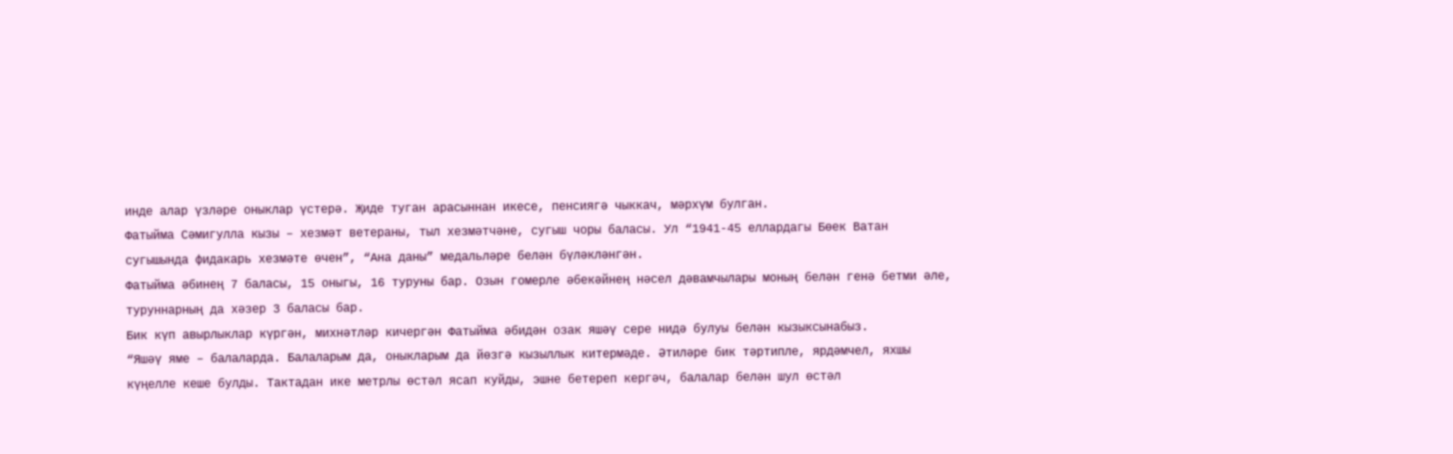инде алар үзләре оныклар үстерә. Җиде туган арасыннан икесе, пенсиягә чыккач, мәрхүм булган.
Фатыйма Сәмигулла кызы – хезмәт ветераны, тыл хезмәтчәне, сугыш чоры баласы. Ул “1941-45 еллардагы Бөек Ватан сугышында фидакарь хезмәте өчен”, “Ана даны” медальләре белән бүләкләнгән.
Фатыйма әбинең 7 баласы, 15 оныгы, 16 туруны бар. Озын гомерле әбекәйнең нәсел дәвамчылары моның белән генә бетми әле, туруннарның да хәзер 3 баласы бар.
Бик күп авырлыклар күргән, михнәтләр кичергән Фатыйма әбидән озак яшәү сере нидә булуы белән кызыксынабыз.
“Яшәү яме – балаларда. Балаларым да, оныкларым да йөзгә кызыллык китермәде. Әтиләре бик тәртипле, ярдәмчел, яхшы күңелле кеше булды. Тактадан ике метрлы өстәл ясап куйды, эшне бетереп кергәч, балалар белән шул өстәл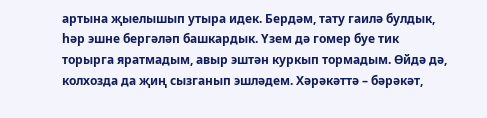артына җыелышып утыра идек. Бердәм, тату гаилә булдык, һәр эшне бергәләп башкардык. Үзем дә гомер буе тик торырга яратмадым, авыр эштән куркып тормадым. Өйдә дә, колхозда да җиң сызганып эшләдем. Хәрәкәттә – бәрәкәт,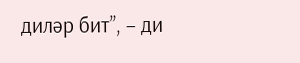диләр бит”, – ди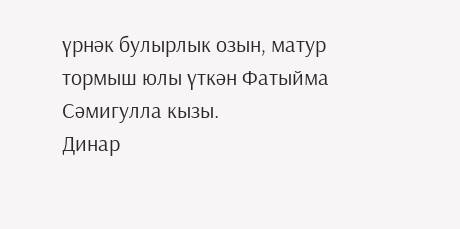үрнәк булырлык озын, матур тормыш юлы үткән Фатыйма Сәмигулла кызы.
Динар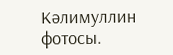Кәлимуллин фотосы.